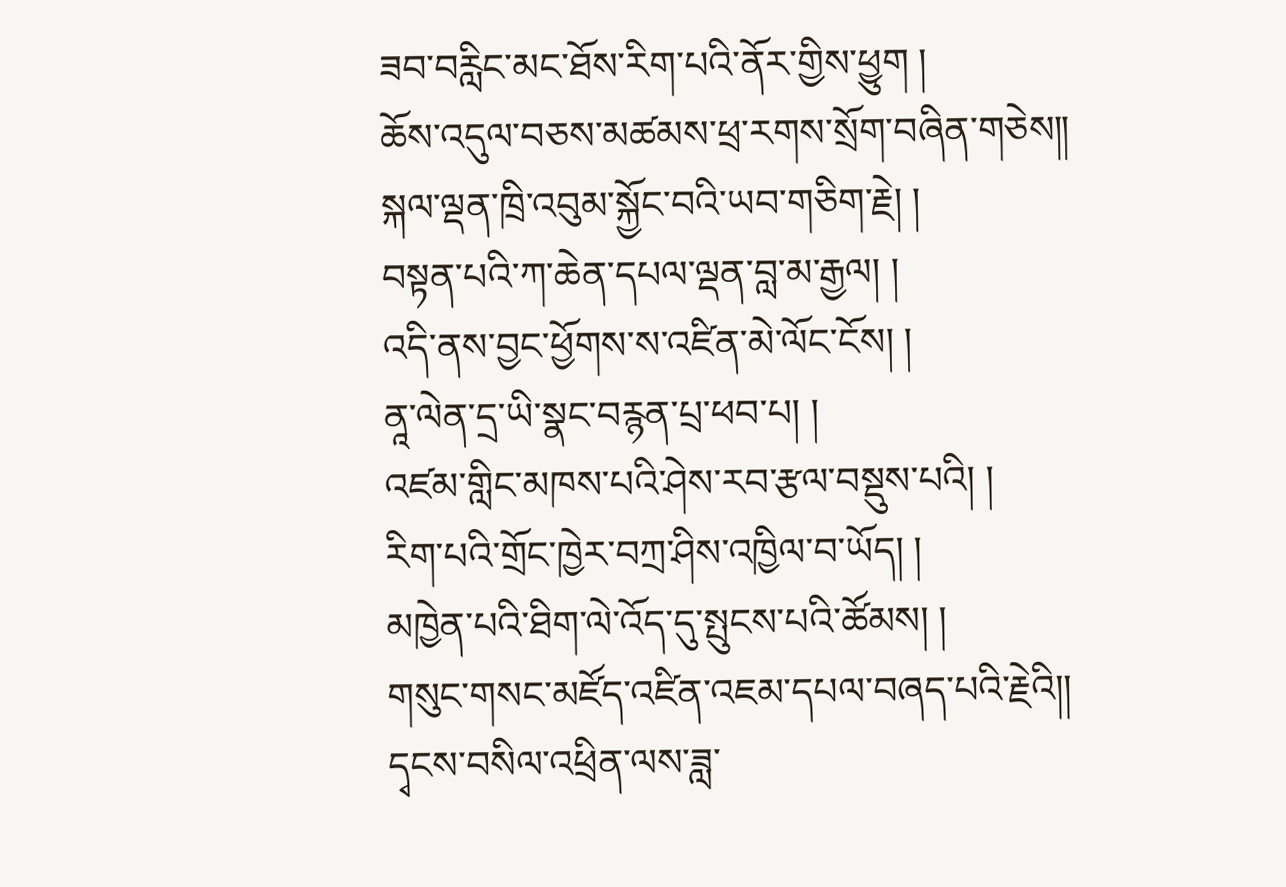ཟབ་བརླིང་མང་ཐོས་རིག་པའི་ནོར་གྱིས་ཕྱུག །
ཆོས་འདུལ་བཅས་མཚམས་ཕྲ་རགས་སྲོག་བཞིན་གཅེས༎
སྐལ་ལྡན་ཁྲི་འབུམ་སྐྱོང་བའི་ཡབ་གཅིག་རྗེ། །
བསྟན་པའི་ཀ་ཆེན་དཔལ་ལྡན་བླ་མ་རྒྱལ། །
འདི་ནས་བྱང་ཕྱོགས་ས་འཛིན་མེ་ལོང་ངོས། །
ནཱ་ལེན་དྲ་ཡི་སྣང་བརྙན་པྲ་ཕབ་པ། །
འཛམ་གླིང་མཁས་པའི་ཤེས་རབ་རྩལ་བསྡུས་པའི། །
རིག་པའི་གྲོང་ཁྱེར་བཀྲ་ཤིས་འཁྱིལ་བ་ཡོད། །
མཁྱེན་པའི་ཐིག་ལེ་འོད་དུ་སྤུངས་པའི་ཚོམས། །
གསུང་གསང་མཛོད་འཛིན་འཇམ་དཔལ་བཞད་པའི་རྗེའི།།
དྭངས་བསིལ་འཕྲིན་ལས་ཟླ་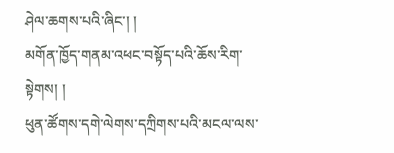ཤེལ་ཆགས་པའི་ཞིང་། །
མགོན་ཁྱོད་གནམ་འཕང་བསྟོད་པའི་ཆོས་རིག་སྟེགས། །
ཕུན་ཚོགས་དགེ་ལེགས་དཀྲིགས་པའི་མངལ་ལས་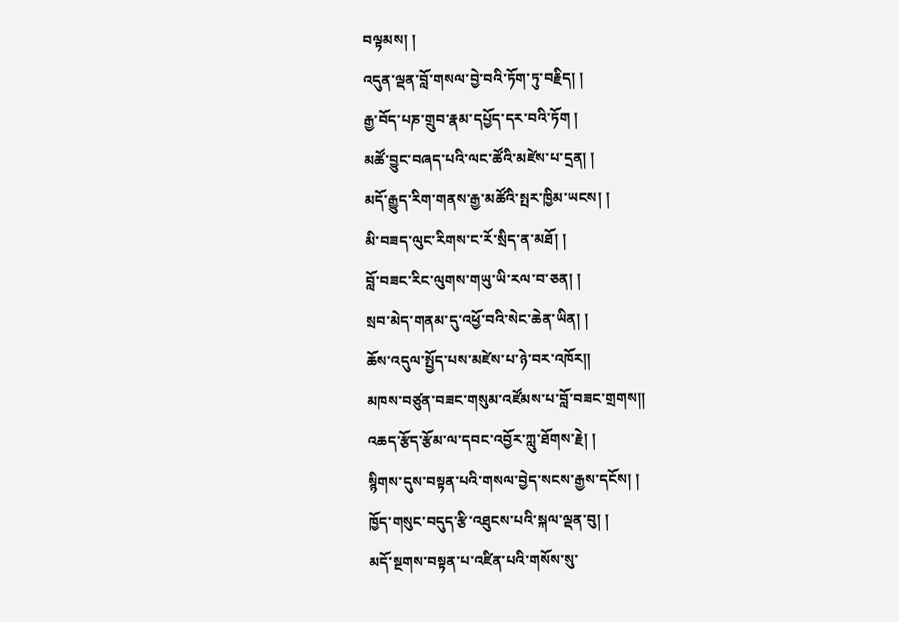བལྟམས། །
འདུན་ལྡན་བློ་གསལ་བྱེ་བའི་ཏོག་ཏུ་བརྗིད། །
རྒྱ་བོད་པཎ་གྲུབ་རྣམ་དཔྱོད་དར་བའི་ཏོག །
མཚོ་བྱུང་བཞད་པའི་ལང་ཚོའི་མཛེས་པ་དྲན། །
མདོ་རྒྱུད་རིག་གནས་རྒྱ་མཚོའི་སྤར་ཁྱིམ་ཡངས། །
མི་བཟད་ལུང་རིགས་ང་རོ་སྲིད་ན་མཐོ། །
བློ་བཟང་རིང་ལུགས་གཡུ་ཡི་རལ་བ་ཅན། །
སྲབ་མེད་གནམ་དུ་འཕྱོ་བའི་སེང་ཆེན་ཡིན། །
ཆོས་འདུལ་སྤྱོད་པས་མཛེས་པ་ཉེ་བར་འཁོར༎
མཁས་བཙུན་བཟང་གསུམ་འཛོམས་པ་བློ་བཟང་གྲགས༎
འཆད་རྩོད་རྩོམ་ལ་དབང་འབྱོར་ཀླུ་ཐོགས་རྗེ། །
སྙིགས་དུས་བསྟན་པའི་གསལ་བྱེད་སངས་རྒྱས་དངོས། །
ཁྱོད་གསུང་བདུད་རྩི་འཐུངས་པའི་སྐལ་ལྡན་བུ། །
མདོ་སྔགས་བསྟན་པ་འཛིན་པའི་གསོས་སུ་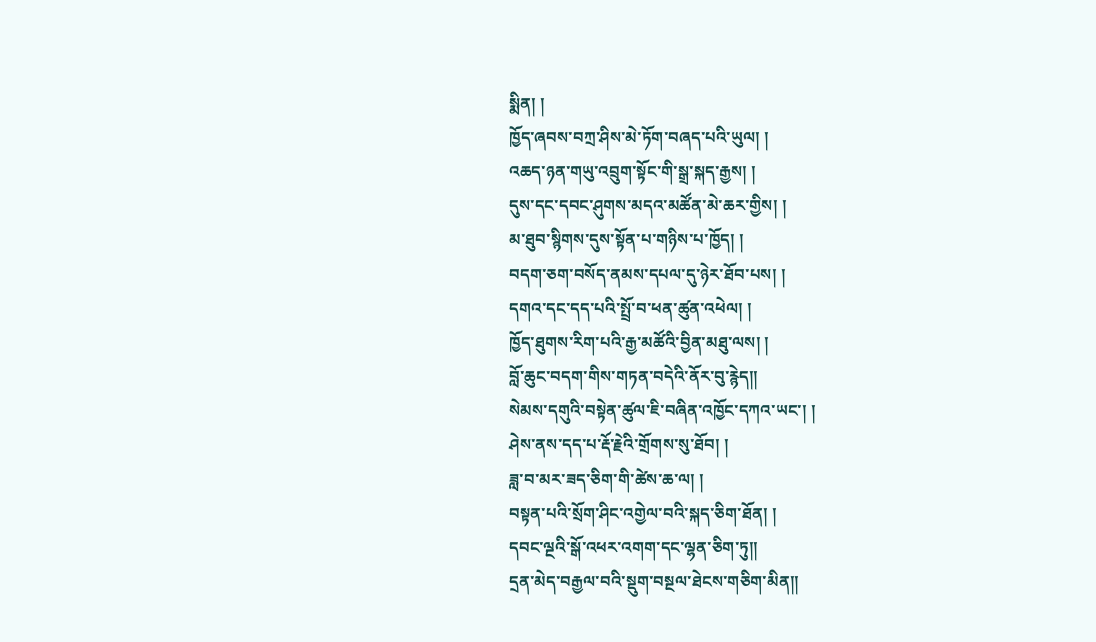སྨིན། །
ཁྱོད་ཞབས་བཀྲ་ཤིས་མེ་ཏོག་བཞད་པའི་ཡུལ། །
འཆད་ཉན་གཡུ་འབྲུག་སྟོང་གི་སྒྲ་སྐད་རྒྱས། །
དུས་དང་དབང་ཤུགས་མདའ་མཚོན་མེ་ཆར་གྱིས། །
མ་ཐུབ་སྙིགས་དུས་སྟོན་པ་གཉིས་པ་ཁྱོད། །
བདག་ཅག་བསོད་ནམས་དཔལ་དུ་ཉེར་ཐོབ་པས། །
དགའ་དང་དད་པའི་སྤྲོ་བ་ཕན་ཚུན་འཕེལ། །
ཁྱོད་ཐུགས་རིག་པའི་རྒྱ་མཚོའི་བྱིན་མཐུ་ལས། །
བློ་ཆུང་བདག་གིས་གཏན་བདེའི་ནོར་བུ་རྙེད།།
སེམས་དགུའི་བསྟེན་ཚུལ་ཇི་བཞིན་འཁྱོང་དཀའ་ཡང་། །
ཤེས་ནས་དད་པ་རྡོ་རྗེའི་གྲོགས་སུ་ཐོབ། །
ཟླ་བ་མར་ཟད་ཅིག་གི་ཚེས་ཆ་ལ། །
བསྟན་པའི་སྲོག་ཤིང་འགྱེལ་བའི་སྐད་ཅིག་ཐོན། །
དབང་ལྔའི་སྒོ་འཕར་འགག་དང་ལྷན་ཅིག་ཏུ༎
དྲན་མེད་བརྒྱལ་བའི་སྡུག་བསྔལ་ཐེངས་གཅིག་མིན།།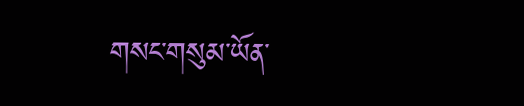གསང་གསུམ་ཡོན་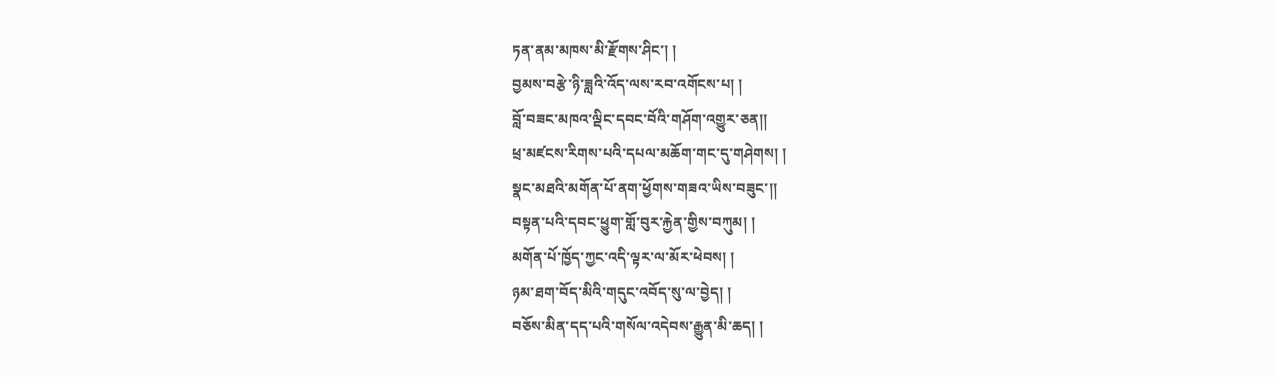ཏན་ནམ་མཁས་མི་རྫོགས་ཤིང་། །
བྱམས་བརྩེ་ཉི་ཟླའི་འོད་ལས་རབ་འགོངས་པ། །
བློ་བཟང་མཁའ་ལྡིང་དབང་བོའི་གཤོག་འགྱུར་ཅན།།
ཕྲ་མཛངས་རིགས་པའི་དཔལ་མཆོག་གང་དུ་གཤེགས། །
སྣང་མཐའི་མགོན་པོ་ནག་ཕྱོགས་གཟའ་ཡིས་བཟུང་།།
བསྟན་པའི་དབང་ཕྱུག་གློ་བུར་རྐྱེན་གྱིས་བཀུམ། །
མགོན་པོ་ཁྱོད་ཀྱང་འདི་ལྟར་ལ་མོར་ཕེབས། །
ཉམ་ཐག་བོད་མིའི་གདུང་འབོད་སུ་ལ་བྱེད། །
བཅོས་མིན་དད་པའི་གསོལ་འདེབས་རྒྱུན་མི་ཆད། །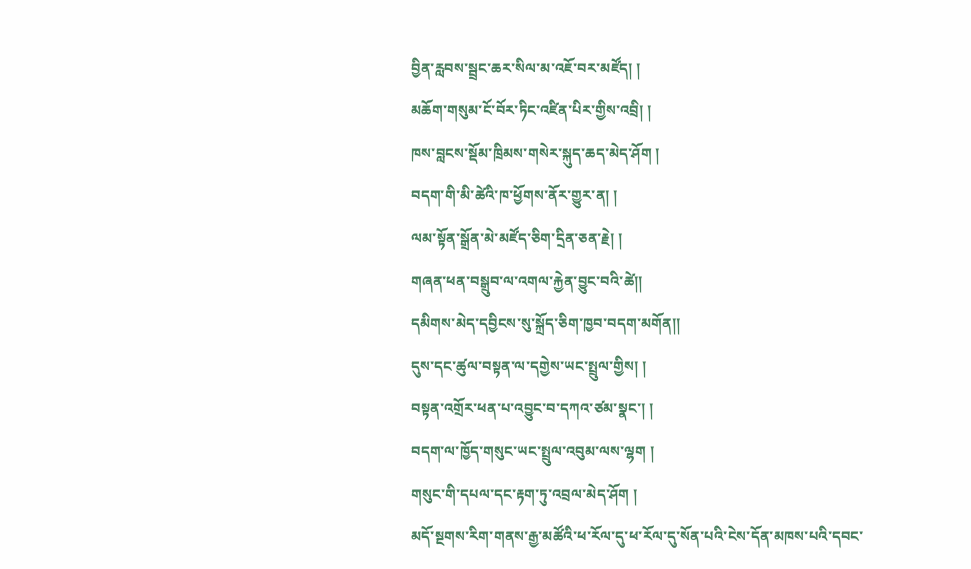བྱིན་རླབས་སྦྲང་ཆར་སིལ་མ་འཇོ་བར་མཛོད། །
མཆོག་གསུམ་ངོ་བོར་ཏིང་འཛིན་པིར་གྱིས་འབྲི། །
ཁས་བླངས་སྡོམ་ཁྲིམས་གསེར་སྐུད་ཆད་མེད་ཤོག །
བདག་གི་མི་ཚེའི་ཁ་ཕྱོགས་ནོར་གྱུར་ན། །
ལམ་སྟོན་སྒྲོན་མེ་མཛོད་ཅིག་དྲིན་ཅན་རྗེ། །
གཞན་ཕན་བསྒྲུབ་ལ་འགལ་རྐྱེན་བྱུང་བའི་ཚེ།།
དམིགས་མེད་དབྱིངས་སུ་སྐྲོད་ཅིག་ཁྱབ་བདག་མགོན།།
དུས་དང་ཚུལ་བསྟན་ལ་དགྱེས་ཡང་སྤྲུལ་གྱིས། །
བསྟན་འགྲོར་ཕན་པ་འབྱུང་བ་དཀའ་ཙམ་སྣང་། །
བདག་ལ་ཁྱོད་གསུང་ཡང་སྤྲུལ་འབུམ་ལས་ལྷག །
གསུང་གི་དཔལ་དང་རྟག་ཏུ་འབྲལ་མེད་ཤོག །
མདོ་སྔགས་རིག་གནས་རྒྱ་མཚོའི་ཕ་རོལ་དུ་ཕ་རོལ་དུ་སོན་པའི་ངེས་དོན་མཁས་པའི་དབང་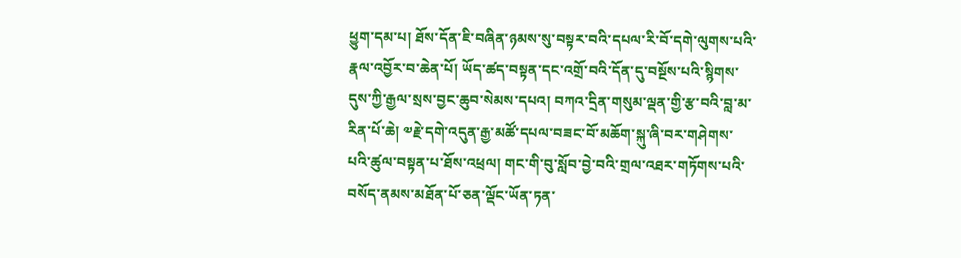ཕྱུག་དམ་པ། ཐོས་དོན་ཇི་བཞིན་ཉམས་སུ་བསྟར་བའི་དཔལ་རི་བོ་དགེ་ལུགས་པའི་རྣལ་འབྱོར་བ་ཆེན་པོ། ཡོད་ཚད་བསྟན་དང་འགྲོ་བའི་དོན་དུ་བསྔོས་པའི་སྙིགས་དུས་ཀྱི་རྒྱལ་སྲས་བྱང་ཆུབ་སེམས་དཔའ། བཀའ་དྲིན་གསུམ་ལྡན་གྱི་རྩ་བའི་བླ་མ་རིན་པོ་ཆེ། ༧རྗེ་དགེ་འདུན་རྒྱ་མཚོ་དཔལ་བཟང་བོ་མཆོག་སྐུ་ཞི་བར་གཤེགས་པའི་ཚུལ་བསྟན་པ་ཐོས་འཕྲལ། གང་གི་བུ་སློབ་བྱེ་བའི་གྲལ་འཐར་གཏོགས་པའི་བསོད་ནམས་མཐོན་པོ་ཅན་ལྡོང་ཡོན་ཏན་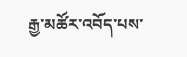རྒྱ་མཚོར་འབོད་པས་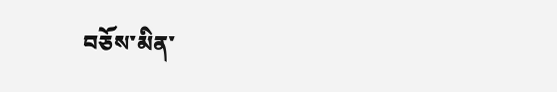བཅོས་མིན་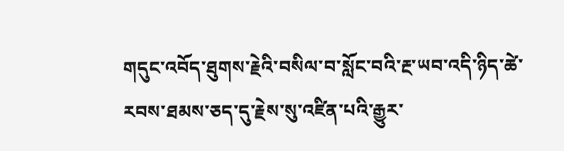གདུང་འབོད་ཐུགས་རྗེའི་བསིལ་བ་སློང་བའི་རྔ་ཡབ་འདི་ཉིད་ཚེ་རབས་ཐམས་ཅད་དུ་རྗེས་སུ་འཛིན་པའི་རྒྱུར་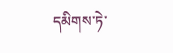དམིགས་ཏེ་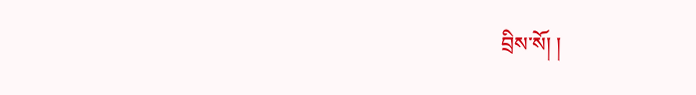བྲིས་སོ། །